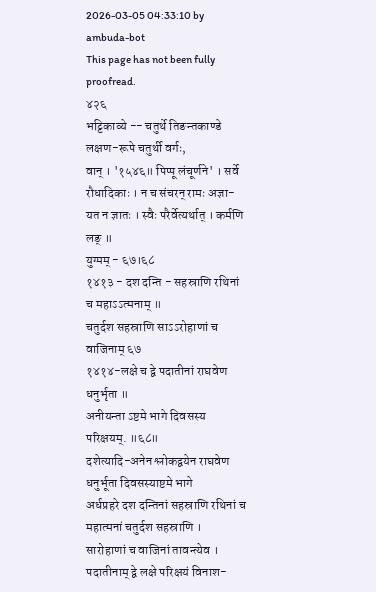2026-03-05 04:33:10 by ambuda-bot
This page has not been fully proofread.
४२६
भट्टिकाव्ये -- चतुर्थे तिङन्तकाण्डे लक्षण-रूपे चतुर्थी वर्गः,
वान् । '१५४६॥ पिप्पू लंचूर्णने' । सर्वे रौधादिकाः । न च संचरन् रामः अज्ञा-
यत न ज्ञातः । स्वैः परैर्वेत्यर्थात् । कर्मणि लङ् ॥
युग्मम् - ६७।६८
१४१३ - दश दन्ति - सहस्राणि रथिनां च महाऽऽत्मनाम् ॥
चतुर्दश सहस्राणि साऽऽरोहाणां च वाजिनाम् ६७
१४१४-लक्षे च द्वे पदातीनां राघवेण धनुर्भृता ॥
अनीयन्ता ऽष्टमे भागे दिवसस्य परिक्षयम्. ॥६८॥
दशेत्यादि-अनेन श्लोकद्वयेन राघवेण धनुर्भूता दिवसस्याष्टमे भागे
अर्धप्रहरे दश दन्तिनां सहस्राणि रथिनां च महात्मनां चतुर्दश सहस्राणि ।
सारोहाणां च वाजिनां तावन्त्येव । पदातीनाम् द्वे लक्षे परिक्षयं विनाश-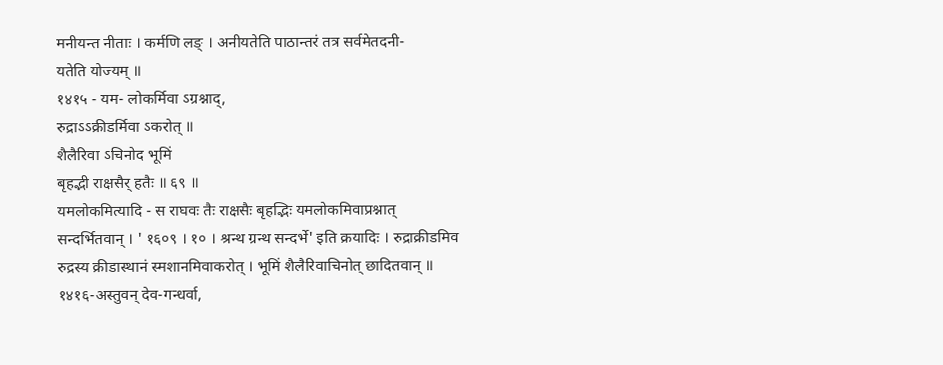मनीयन्त नीताः । कर्मणि लङ् । अनीयतेति पाठान्तरं तत्र सर्वमेतदनी-
यतेति योज्यम् ॥
१४१५ - यम- लोकर्मिवा ऽग्रश्नाद्,
रुद्राऽऽक्रीडर्मिवा ऽकरोत् ॥
शैलैरिवा ऽचिनोद भूमिं
बृहद्भी राक्षसैर् हतैः ॥ ६९ ॥
यमलोकमित्यादि - स राघवः तैः राक्षसैः बृहद्भिः यमलोकमिवाप्रश्नात्
सन्दर्भितवान् । ' १६०९ । १० । श्रन्थ ग्रन्थ सन्दर्भे' इति क्रयादिः । रुद्राक्रीडमिव
रुद्रस्य क्रीडास्थानं स्मशानमिवाकरोत् । भूमिं शैलैरिवाचिनोत् छादितवान् ॥
१४१६-अस्तुवन् देव-गन्धर्वा,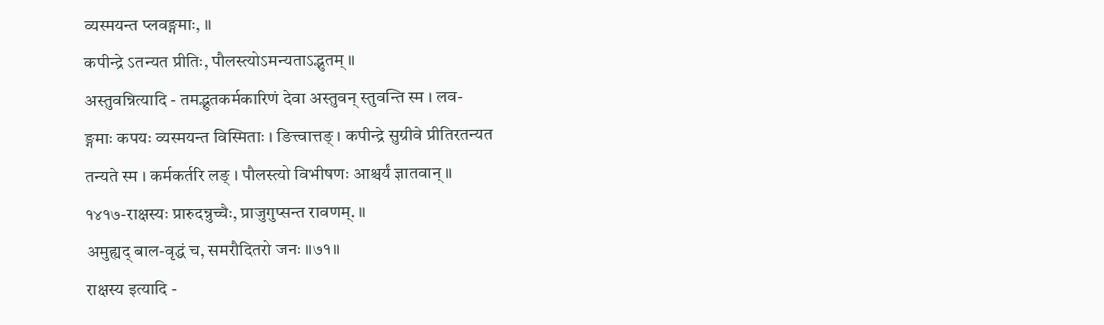व्यस्मयन्त प्लवङ्गमाः, ॥
कपीन्द्रे ऽतन्यत प्रीतिः, पौलस्त्योऽमन्यताऽद्भुतम् ॥
अस्तुवन्नित्यादि - तमद्भुतकर्मकारिणं देवा अस्तुवन् स्तुवन्ति स्म । लव-
ङ्गमाः कपयः व्यस्मयन्त विस्मिताः । ङित्त्वात्तङ् । कपीन्द्रे सुग्रीवे प्रीतिरतन्यत
तन्यते स्म । कर्मकर्तरि लङ् । पौलस्त्यो विभीषणः आश्चर्यं ज्ञातवान् ॥
१४१७-राक्षस्यः प्रारुदन्नुच्चैः, प्राजुगुप्सन्त रावणम्. ॥
अमुह्यद् बाल-वृद्धं च, समरौदितरो जनः ॥७१॥
राक्षस्य इत्यादि -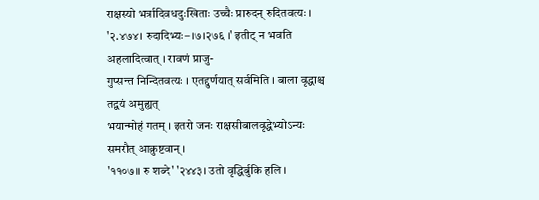राक्षस्यो भर्त्रादिवधदुःखिताः उच्चैः प्रारुदन् रुदितवत्यः ।
'२.४७४। रुदादिभ्यः–।७।२७६ ।' इतीट् न भवति अहलादित्वात् । रावणं प्राजु-
गुप्सन्त निन्दितवत्यः । एतद्दुर्णयात् सर्वमिति । बाला वृद्धाश्च तद्वयं अमुह्यत्
भयान्मोहं गतम् । इतरो जनः राक्षसीबालवृद्धेभ्योऽन्यः समरौत् आक्रुष्टवान् ।
'११०७॥ रु शब्दे' '२४४३। उतो वृद्धिर्बुकि हलि ।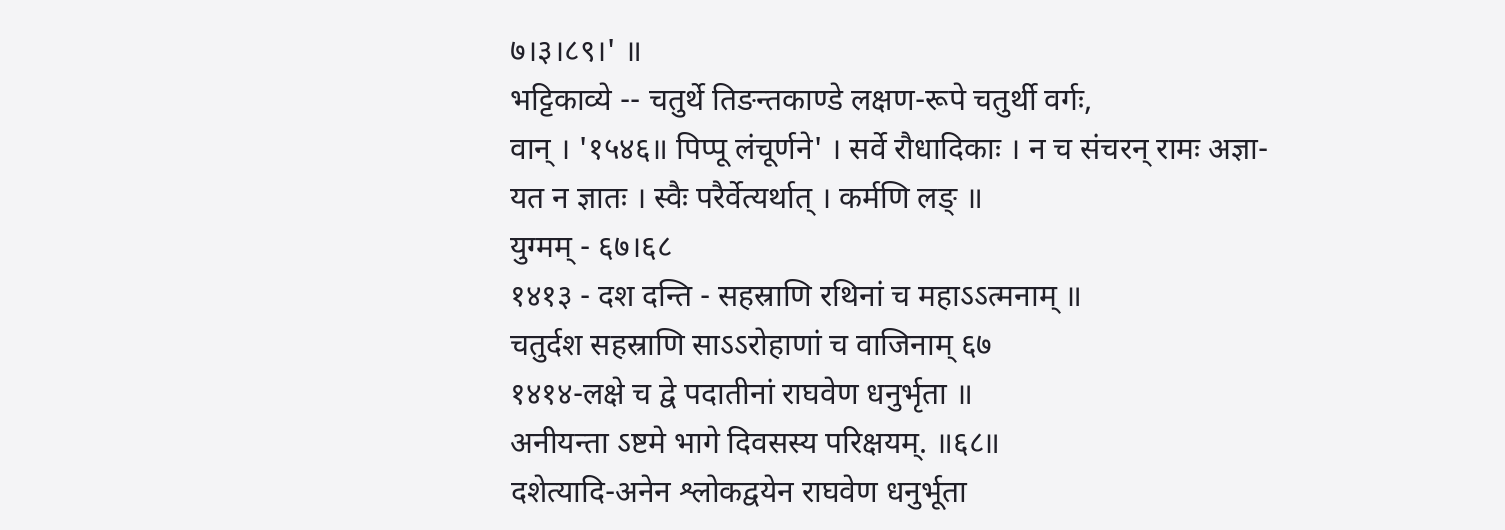७।३।८९।' ॥
भट्टिकाव्ये -- चतुर्थे तिङन्तकाण्डे लक्षण-रूपे चतुर्थी वर्गः,
वान् । '१५४६॥ पिप्पू लंचूर्णने' । सर्वे रौधादिकाः । न च संचरन् रामः अज्ञा-
यत न ज्ञातः । स्वैः परैर्वेत्यर्थात् । कर्मणि लङ् ॥
युग्मम् - ६७।६८
१४१३ - दश दन्ति - सहस्राणि रथिनां च महाऽऽत्मनाम् ॥
चतुर्दश सहस्राणि साऽऽरोहाणां च वाजिनाम् ६७
१४१४-लक्षे च द्वे पदातीनां राघवेण धनुर्भृता ॥
अनीयन्ता ऽष्टमे भागे दिवसस्य परिक्षयम्. ॥६८॥
दशेत्यादि-अनेन श्लोकद्वयेन राघवेण धनुर्भूता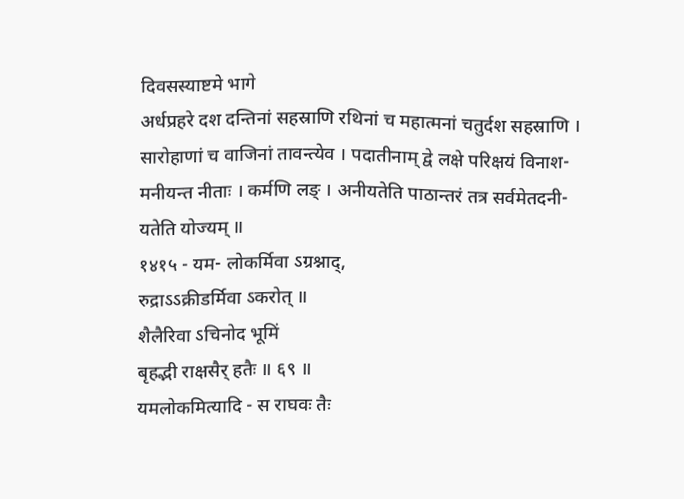दिवसस्याष्टमे भागे
अर्धप्रहरे दश दन्तिनां सहस्राणि रथिनां च महात्मनां चतुर्दश सहस्राणि ।
सारोहाणां च वाजिनां तावन्त्येव । पदातीनाम् द्वे लक्षे परिक्षयं विनाश-
मनीयन्त नीताः । कर्मणि लङ् । अनीयतेति पाठान्तरं तत्र सर्वमेतदनी-
यतेति योज्यम् ॥
१४१५ - यम- लोकर्मिवा ऽग्रश्नाद्,
रुद्राऽऽक्रीडर्मिवा ऽकरोत् ॥
शैलैरिवा ऽचिनोद भूमिं
बृहद्भी राक्षसैर् हतैः ॥ ६९ ॥
यमलोकमित्यादि - स राघवः तैः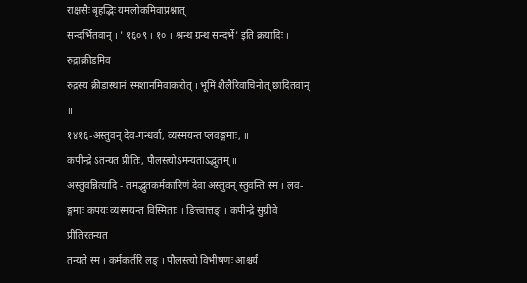राक्षसैः बृहद्भिः यमलोकमिवाप्रश्नात्
सन्दर्भितवान् । ' १६०९ । १० । श्रन्थ ग्रन्थ सन्दर्भे' इति क्रयादिः । रुद्राक्रीडमिव
रुद्रस्य क्रीडास्थानं स्मशानमिवाकरोत् । भूमिं शैलैरिवाचिनोत् छादितवान् ॥
१४१६-अस्तुवन् देव-गन्धर्वा, व्यस्मयन्त प्लवङ्गमाः, ॥
कपीन्द्रे ऽतन्यत प्रीतिः, पौलस्त्योऽमन्यताऽद्भुतम् ॥
अस्तुवन्नित्यादि - तमद्भुतकर्मकारिणं देवा अस्तुवन् स्तुवन्ति स्म । लव-
ङ्गमाः कपयः व्यस्मयन्त विस्मिताः । ङित्त्वात्तङ् । कपीन्द्रे सुग्रीवे प्रीतिरतन्यत
तन्यते स्म । कर्मकर्तरि लङ् । पौलस्त्यो विभीषणः आश्चर्यं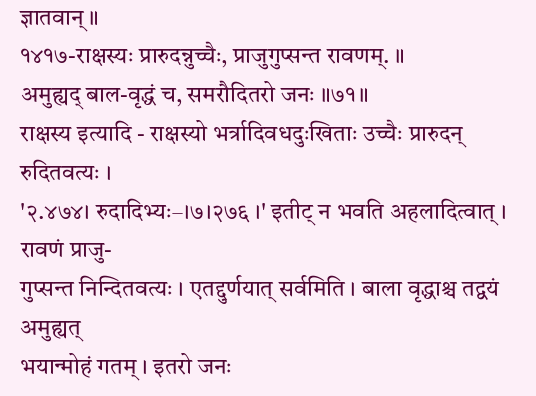ज्ञातवान् ॥
१४१७-राक्षस्यः प्रारुदन्नुच्चैः, प्राजुगुप्सन्त रावणम्. ॥
अमुह्यद् बाल-वृद्धं च, समरौदितरो जनः ॥७१॥
राक्षस्य इत्यादि - राक्षस्यो भर्त्रादिवधदुःखिताः उच्चैः प्रारुदन् रुदितवत्यः ।
'२.४७४। रुदादिभ्यः–।७।२७६ ।' इतीट् न भवति अहलादित्वात् । रावणं प्राजु-
गुप्सन्त निन्दितवत्यः । एतद्दुर्णयात् सर्वमिति । बाला वृद्धाश्च तद्वयं अमुह्यत्
भयान्मोहं गतम् । इतरो जनः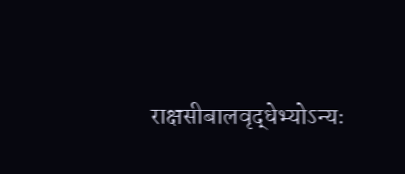राक्षसीबालवृद्धेभ्योऽन्यः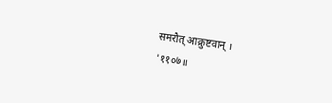समरौत् आक्रुष्टवान् ।
'११०७॥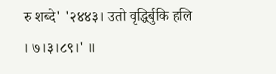रु शब्दे' '२४४३। उतो वृद्धिर्बुकि हलि । ७।३।८९।' ॥